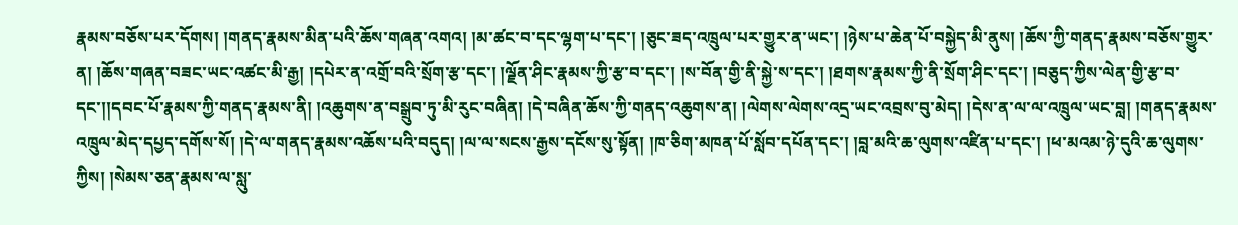རྣམས་བཅོས་པར་དོགས། །གནད་རྣམས་མིན་པའི་ཆོས་གཞན་འགའ། །མ་ཚང་བ་དང་ལྷག་པ་དང་། །ཅུང་ཟད་འཁྲུལ་པར་གྱུར་ན་ཡང་། །ཉེས་པ་ཆེན་པོ་བསྐྱེད་མི་ནུས། །ཆོས་ཀྱི་གནད་རྣམས་བཅོས་གྱུར་ན། །ཆོས་གཞན་བཟང་ཡང་འཚང་མི་རྒྱ། །དཔེར་ན་འགྲོ་བའི་སྲོག་རྩ་དང་། །ལྗོན་ཤིང་རྣམས་ཀྱི་རྩ་བ་དང་། །ས་བོན་གྱི་ནི་སྐྱེ་ས་དང་། །ཐགས་རྣམས་ཀྱི་ནི་སྲོག་ཤིང་དང་། །བཅུད་ཀྱིས་ལེན་གྱི་རྩ་བ་དང་།།དབང་པོ་རྣམས་ཀྱི་གནད་རྣམས་ནི། །འཆུགས་ན་བསྒྲུབ་ཏུ་མི་རུང་བཞིན། །དེ་བཞིན་ཆོས་ཀྱི་གནད་འཆུགས་ན། །ལེགས་ལེགས་འདྲ་ཡང་འབྲས་བུ་མེད། །དེས་ན་ལ་ལ་འཁྲུལ་ཡང་བླ། །གནད་རྣམས་འཁྲུལ་མེད་དཔྱད་དགོས་སོ། །དེ་ལ་གནད་རྣམས་འཆོས་པའི་བདུད། །ལ་ལ་སངས་རྒྱས་དངོས་སུ་སྟོན། །ཁ་ཅིག་མཁན་པོ་སློབ་དཔོན་དང་། །བླ་མའི་ཆ་ལུགས་འཛིན་པ་དང་། །ཕ་མའམ་ཉེ་དུའི་ཆ་ལུགས་ཀྱིས། །སེམས་ཅན་རྣམས་ལ་སླུ་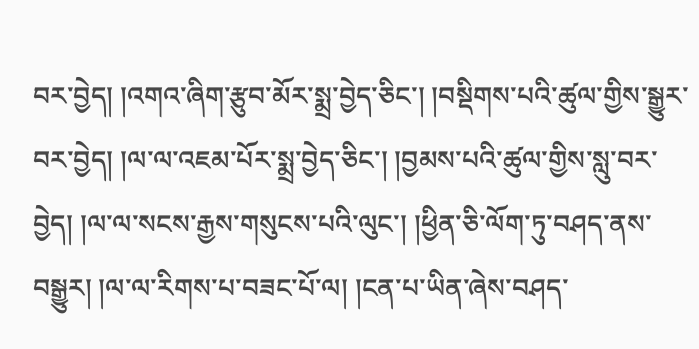བར་བྱེད། །འགའ་ཞིག་རྩུབ་མོར་སྨྲ་བྱེད་ཅིང་། །བསྡིགས་པའི་ཚུལ་གྱིས་སྒྱུར་བར་བྱེད། །ལ་ལ་འཇམ་པོར་སྨྲ་བྱེད་ཅིང་། །བྱམས་པའི་ཚུལ་གྱིས་སླུ་བར་བྱེད། །ལ་ལ་སངས་རྒྱས་གསུངས་པའི་ལུང་། །ཕྱིན་ཅི་ལོག་ཏུ་བཤད་ནས་བསྒྱུར། །ལ་ལ་རིགས་པ་བཟང་པོ་ལ། །ངན་པ་ཡིན་ཞེས་བཤད་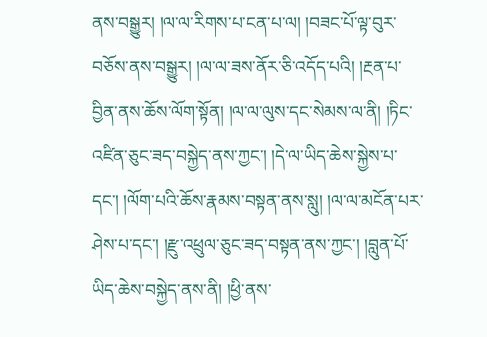ནས་བསྒྱུར། །ལ་ལ་རིགས་པ་ངན་པ་ལ། །བཟང་པོ་ལྟ་བུར་བཅོས་ནས་བསྒྱུར། །ལ་ལ་ཟས་ནོར་ཅི་འདོད་པའི། །རྔན་པ་བྱིན་ནས་ཆོས་ལོག་སྟོན། །ལ་ལ་ལུས་དང་སེམས་ལ་ནི། །ཏིང་འཛིན་ཅུང་ཟད་བསྐྱེད་ནས་ཀྱང་། །དེ་ལ་ཡིད་ཆེས་སྐྱེས་པ་དང་། །ལོག་པའི་ཆོས་རྣམས་བསྟན་ནས་སླུ། །ལ་ལ་མངོན་པར་ཤེས་པ་དང་། །རྫུ་འཕྲུལ་ཅུང་ཟད་བསྟན་ནས་ཀྱང་། །བླུན་པོ་ཡིད་ཆེས་བསྐྱེད་ནས་ནི། །ཕྱི་ནས་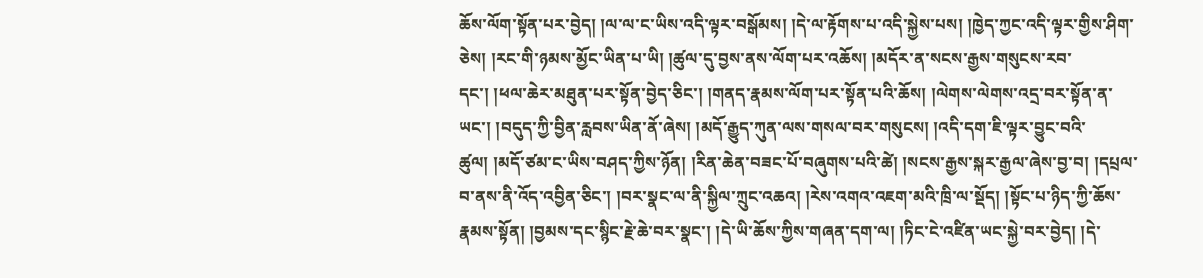ཆོས་ལོག་སྟོན་པར་བྱེད། །ལ་ལ་ང་ཡིས་འདི་ལྟར་བསྒོམས། །དེ་ལ་རྟོགས་པ་འདི་སྐྱེས་པས། །ཁྱེད་ཀྱང་འདི་ལྟར་གྱིས་ཤིག་ཅེས། །རང་གི་ཉམས་མྱོང་ཡིན་པ་ཡི། །ཚུལ་དུ་བྱས་ནས་ལོག་པར་འཆོས། །མདོར་ན་སངས་རྒྱས་གསུངས་རབ་དང་། །ཕལ་ཆེར་མཐུན་པར་སྟོན་བྱེད་ཅིང་། །གནད་རྣམས་ལོག་པར་སྟོན་པའི་ཆོས། །ལེགས་ལེགས་འདྲ་བར་སྟོན་ན་ཡང་། །བདུད་ཀྱི་བྱིན་རླབས་ཡིན་ནོ་ཞེས། །མདོ་རྒྱུད་ཀུན་ལས་གསལ་བར་གསུངས། །འདི་དག་ཇི་ལྟར་བྱུང་བའི་ཚུལ། །མདོ་ཙམ་ང་ཡིས་བཤད་ཀྱིས་ཉོན། །རིན་ཆེན་བཟང་པོ་བཞུགས་པའི་ཚེ། །སངས་རྒྱས་སྐར་རྒྱལ་ཞེས་བྱ་བ། །དཔྲལ་བ་ནས་ནི་འོད་འབྱིན་ཅིང་། །བར་སྣང་ལ་ནི་སྐྱིལ་ཀྲུང་འཆའ། །རེས་འགའ་འཇག་མའི་ཁྲི་ལ་སྡོད། །སྟོང་པ་ཉིད་ཀྱི་ཆོས་རྣམས་སྟོན། །བྱམས་དང་སྙིང་རྗེ་ཆེ་བར་སྣང་། །དེ་ཡི་ཆོས་ཀྱིས་གཞན་དག་ལ། །ཏིང་ངེ་འཛིན་ཡང་སྐྱེ་བར་བྱེད། །དེ་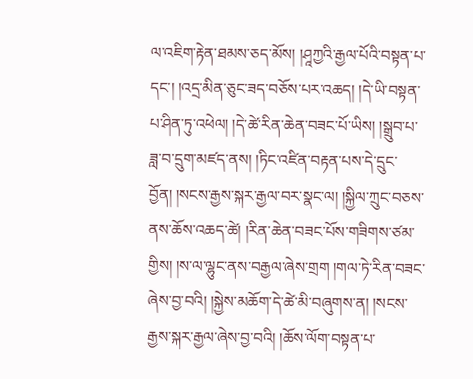ལ་འཇིག་རྟེན་ཐམས་ཅད་མོས། །ཤཱཀྱའི་རྒྱལ་པོའི་བསྟན་པ་དང་། །འདྲ་མིན་ཅུང་ཟད་བཅོས་པར་འཆད། །དེ་ཡི་བསྟན་པ་ཤིན་ཏུ་འཕེལ། །དེ་ཚེ་རིན་ཆེན་བཟང་པོ་ཡིས། །སྒྲུབ་པ་ཟླ་བ་དྲུག་མཛད་ནས། །ཏིང་འཛིན་བརྟན་པས་དེ་དྲུང་བྱོན། །སངས་རྒྱས་སྐར་རྒྱལ་བར་སྣང་ལ། །སྐྱིལ་ཀྲུང་བཅས་ནས་ཆོས་འཆད་ཚེ། །རིན་ཆེན་བཟང་པོས་གཟིགས་ཙམ་གྱིས། །ས་ལ་ལྷུང་ནས་བརྒྱལ་ཞེས་གྲག །གལ་ཏེ་རིན་བཟང་ཞེས་བྱ་བའི། །སྐྱེས་མཆོག་དེ་ཚེ་མི་བཞུགས་ན། །སངས་རྒྱས་སྐར་རྒྱལ་ཞེས་བྱ་བའི། །ཆོས་ལོག་བསྟན་པ་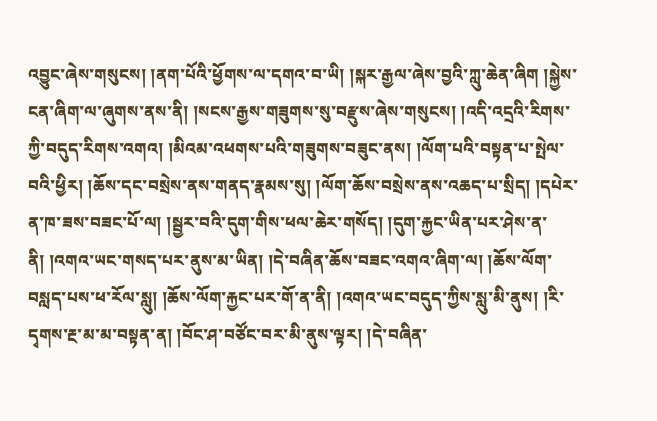འབྱུང་ཞེས་གསུངས། །ནག་པོའི་ཕྱོགས་ལ་དགའ་བ་ཡི། །སྐར་རྒྱལ་ཞེས་བྱའི་ཀླུ་ཆེན་ཞིག །སྐྱེས་ངན་ཞིག་ལ་ཞུགས་ནས་ནི། །སངས་རྒྱས་གཟུགས་སུ་བརྫུས་ཞེས་གསུངས། །འདི་འདྲའི་རིགས་ཀྱི་བདུད་རིགས་འགའ། །མིའམ་འཕགས་པའི་གཟུགས་བཟུང་ནས། །ལོག་པའི་བསྟན་པ་སྤེལ་བའི་ཕྱིར། །ཆོས་དང་བསྲེས་ནས་གནད་རྣམས་སུ། །ལོག་ཆོས་བསྲེས་ནས་འཆད་པ་སྲིད། །དཔེར་ན་ཁ་ཟས་བཟང་པོ་ལ། །སྦྱར་བའི་དུག་གིས་ཕལ་ཆེར་གསོད། །དུག་རྐྱང་ཡིན་པར་ཤེས་ན་ནི། །འགའ་ཡང་གསད་པར་ནུས་མ་ཡིན། །དེ་བཞིན་ཆོས་བཟང་འགའ་ཞིག་ལ། །ཆོས་ལོག་བསླད་པས་ཕ་རོལ་སླུ། །ཆོས་ལོག་རྐྱང་པར་གོ་ན་ནི། །འགའ་ཡང་བདུད་ཀྱིས་སླུ་མི་ནུས། །རི་དྭགས་རྔ་མ་མ་བསྟན་ན། །བོང་ཤ་བཙོང་བར་མི་ནུས་ལྟར། །དེ་བཞིན་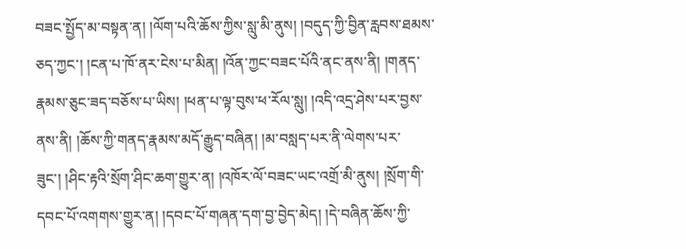བཟང་སྤྱོད་མ་བསྟན་ན། །ལོག་པའི་ཆོས་ཀྱིས་སླུ་མི་ནུས། །བདུད་ཀྱི་བྱིན་རླབས་ཐམས་ཅད་ཀྱང་། །ངན་པ་ཁོ་ནར་ངེས་པ་མིན། །འོན་ཀྱང་བཟང་པོའི་ནང་ནས་ནི། །གནད་རྣམས་ཅུང་ཟད་བཅོས་པ་ཡིས། །ཕན་པ་ལྟ་བུས་ཕ་རོལ་སླུ། །འདི་འདྲ་ཤེས་པར་བྱས་ནས་ནི། །ཆོས་ཀྱི་གནད་རྣམས་མདོ་རྒྱུད་བཞིན། །མ་བསླད་པར་ནི་ལེགས་པར་ཟུང་། །ཤིང་རྟའི་སྲོག་ཤིང་ཆག་གྱུར་ན། །འཁོར་ལོ་བཟང་ཡང་འགྲོ་མི་ནུས། །སྲོག་གི་དབང་པོ་འགགས་གྱུར་ན། །དབང་པོ་གཞན་དག་བྱ་བྱེད་མེད། །དེ་བཞིན་ཆོས་ཀྱི་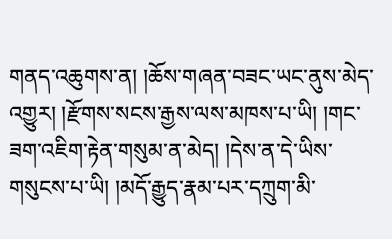གནད་འཆུགས་ན། །ཆོས་གཞན་བཟང་ཡང་ནུས་མེད་འགྱུར། །རྫོགས་སངས་རྒྱས་ལས་མཁས་པ་ཡི། །གང་ཟག་འཇིག་རྟེན་གསུམ་ན་མེད། །དེས་ན་དེ་ཡིས་གསུངས་པ་ཡི། །མདོ་རྒྱུད་རྣམ་པར་དཀྲུག་མི་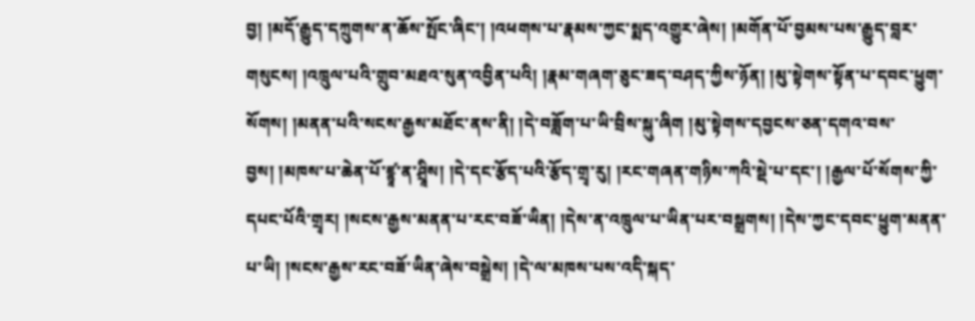བྱ། །མདོ་རྒྱུད་དཀྲུགས་ན་ཆོས་སྤོང་ཞིང་། །འཕགས་པ་རྣམས་ཀྱང་སྨད་འགྱུར་ཞེས། །མགོན་པོ་བྱམས་པས་རྒྱུད་བླར་གསུངས། །འཁྲུལ་པའི་གྲུབ་མཐའ་སུན་འབྱིན་པའི། །རྣམ་གཞག་ཅུང་ཟད་བཤད་ཀྱིས་ཉོན། །མུ་སྟེགས་སྟོན་པ་དབང་ཕྱུག་སོགས། །མནན་པའི་སངས་རྒྱས་མཐོང་ནས་ནི། །དེ་བཟློག་པ་ཡི་བྲིས་སྐུ་ཞིག །མུ་སྟེགས་དབྱངས་ཅན་དགའ་བས་བྱས། །མཁས་པ་ཆེན་པོ་ཛྙཱ་ན་ཤྲཱིས། །དེ་དང་རྩོད་པའི་རྩོད་གྲྭ་རུ། །རང་གཞན་གཉིས་ཀའི་སྡེ་པ་དང་། །རྒྱལ་པོ་སོགས་ཀྱི་དཔང་པོའི་གྲྭར། །སངས་རྒྱས་མནན་པ་རང་བཟོ་ཡིན། །དེས་ན་འཁྲུལ་པ་ཡིན་པར་བསྒྲགས། །དེས་ཀྱང་དབང་ཕྱུག་མནན་པ་ཡི། །སངས་རྒྱས་རང་བཟོ་ཡིན་ཞེས་བསྒྲེས། །དེ་ལ་མཁས་པས་འདི་སྐད་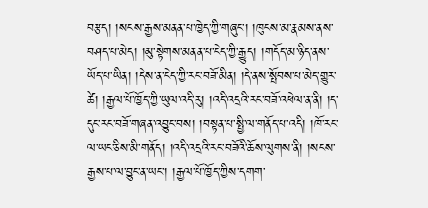བརྩད། །སངས་རྒྱས་མནན་པ་ཁྱེད་ཀྱི་གཞུང་། །ཁུངས་མ་རྣམས་ནས་བཤད་པ་མེད། །མུ་སྟེགས་མནན་པ་ངེད་ཀྱི་རྒྱུད། །གདོད་མ་ཉིད་ནས་ཡོད་པ་ཡིན། །དེས་ན་ངེད་ཀྱི་རང་བཟོ་མིན། །དེ་ནས་སྤོབས་པ་མེད་གྱུར་ཚེ། །རྒྱལ་པོ་ཁྱོད་ཀྱི་ཡུལ་འདི་རུ། །འདི་འདྲའི་རང་བཟོ་འཕེལ་ན་ནི། །ད་དུང་རང་བཟོ་གཞན་འབྱུང་བས། །བསྟན་པ་སྤྱི་ལ་གནོད་པ་འདི། །ཁོ་རང་ལ་ཡང་ཅིས་མི་གནོད། །འདི་འདྲའི་རང་བཟོའི་ཆོས་ལུགས་ནི། །སངས་རྒྱས་པ་ལ་བྱུང་ན་ཡང་། །རྒྱལ་པོ་ཁྱོད་ཀྱིས་དགག་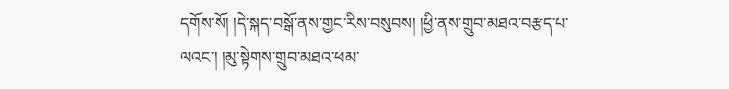དགོས་སོ། །དེ་སྐད་བསྒོ་ནས་གྱང་རིས་བསུབས། །ཕྱི་ནས་གྲུབ་མཐའ་བརྩད་པ་ ལའང་། །མུ་སྟེགས་གྲུབ་མཐའ་ཕམ་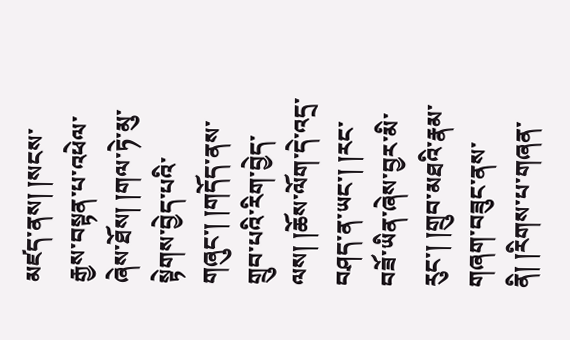མཛད་ནས། །སངས་རྒྱས་བསྟན་པ་འཕེལ་ཞེས་ཐོས། །གལ་ཏེ་མུ་སྟེགས་བྱེད་པའི་གཞུང་། །གདོད་ནས་གྲུབ་པའི་རིག་བྱེད་ལས། །ཆོས་ལོག་དེ་འདྲ་བཤད་ན་ཡང་། །རང་བཟོ་ཡིན་ཞེས་བྱར་མི་རུང་། །གྲུབ་མཐའི་རྣམ་གཞག་བཟུང་ནས་ནི། །རིགས་པ་གཞན་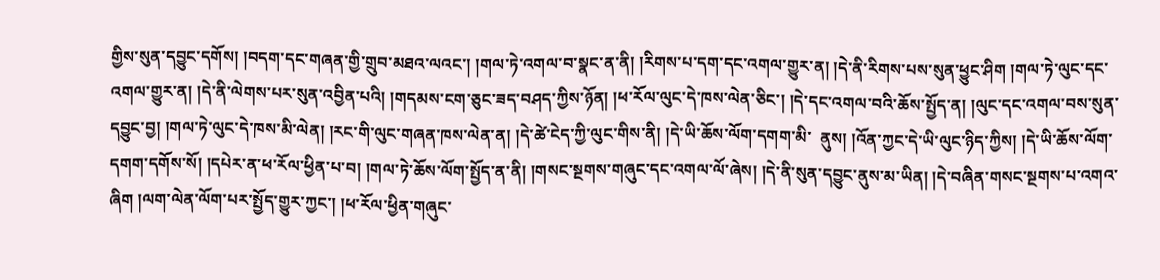གྱིས་སུན་དབྱུང་དགོས། །བདག་དང་གཞན་གྱི་གྲུབ་མཐའ་ལའང་། །གལ་ཏེ་འགལ་བ་སྣང་ན་ནི། །རིགས་པ་དག་དང་འགལ་གྱུར་ན། །དེ་ནི་རིགས་པས་སུན་ཕྱུང་ཤིག །གལ་ཏེ་ལུང་དང་འགལ་གྱུར་ན། །དེ་ནི་ལེགས་པར་སུན་འབྱིན་པའི། །གདམས་ངག་ཅུང་ཟད་བཤད་ཀྱིས་ཉོན། །ཕ་རོལ་ལུང་དེ་ཁས་ལེན་ཅིང་། །དེ་དང་འགལ་བའི་ཆོས་སྤྱོད་ན། །ལུང་དང་འགལ་བས་སུན་དབྱུང་བྱ། །གལ་ཏེ་ལུང་དེ་ཁས་མི་ལེན། །རང་གི་ལུང་གཞན་ཁས་ལེན་ན། །དེ་ཚེ་ངེད་ཀྱི་ལུང་གིས་ནི། །དེ་ཡི་ཆོས་ལོག་དགག་མི་  ནུས། །འོན་ཀྱང་དེ་ཡི་ལུང་ཉིད་ཀྱིས། །དེ་ཡི་ཆོས་ལོག་དགག་དགོས་སོ། །དཔེར་ན་ཕ་རོལ་ཕྱིན་པ་བ། །གལ་ཏེ་ཆོས་ལོག་སྤྱོད་ན་ནི། །གསང་སྔགས་གཞུང་དང་འགལ་ལོ་ཞེས། །དེ་ནི་སུན་དབྱུང་ནུས་མ་ཡིན། །དེ་བཞིན་གསང་སྔགས་པ་འགའ་ཞིག །ལག་ལེན་ལོག་པར་སྤྱོད་གྱུར་ཀྱང་། །ཕ་རོལ་ཕྱིན་གཞུང་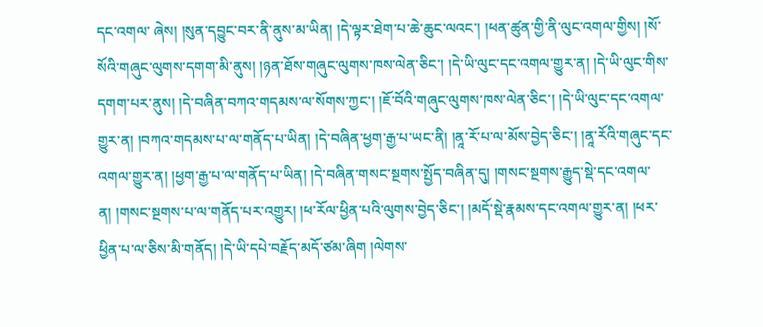དང་འགལ་ ཞེས། །སུན་དབྱུང་བར་ནི་ནུས་མ་ཡིན། །དེ་ལྟར་ཐེག་པ་ཆེ་ཆུང་ལའང་། །ཕན་ཚུན་གྱི་ནི་ལུང་འགལ་གྱིས། །སོ་སོའི་གཞུང་ལུགས་དགག་མི་ནུས། །ཉན་ཐོས་གཞུང་ལུགས་ཁས་ལེན་ཅིང་། །དེ་ཡི་ལུང་དང་འགལ་གྱུར་ན། །དེ་ཡི་ལུང་གིས་དགག་པར་ནུས། །དེ་བཞིན་བཀའ་གདམས་ལ་སོགས་ཀྱང་། །ཇོ་བོའི་གཞུང་ལུགས་ཁས་ལེན་ཅིང་། །དེ་ཡི་ལུང་དང་འགལ་གྱུར་ན། །བཀའ་གདམས་པ་ལ་གནོད་པ་ཡིན། །དེ་བཞིན་ཕྱག་རྒྱ་པ་ཡང་ནི། །ནཱ་རོ་པ་ལ་མོས་བྱེད་ཅིང་། །ནཱ་རོའི་གཞུང་དང་འགལ་གྱུར་ན། །ཕྱག་རྒྱ་པ་ལ་གནོད་པ་ཡིན། །དེ་བཞིན་གསང་སྔགས་སྤྱོད་བཞིན་དུ། །གསང་སྔགས་རྒྱུད་སྡེ་དང་འགལ་ན། །གསང་སྔགས་པ་ལ་གནོད་པར་འགྱུར། །ཕ་རོལ་ཕྱིན་པའི་ལུགས་བྱེད་ཅིང་། །མདོ་སྡེ་རྣམས་དང་འགལ་གྱུར་ན། །ཕར་ཕྱིན་པ་ལ་ཅིས་མི་གནོད། །དེ་ཡི་དཔེ་བརྗོད་མདོ་ཙམ་ཞིག །ལེགས་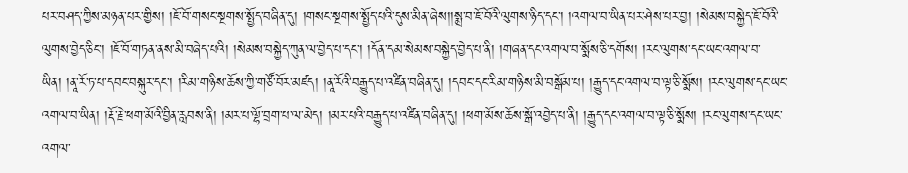པར་བཤད་ཀྱིས་མཉན་པར་གྱིས། །ཇོ་བོ་གསང་སྔགས་སྤྱོད་བཞིན་དུ། །གསང་སྔགས་སྤྱོད་པའི་དུས་མིན་ཞེས།།སྨྲ་བ་ཇོ་བོའི་ལུགས་ཉིད་དང་། །འགལ་བ་ཡིན་པར་ཤེས་པར་བྱ། །སེམས་བསྐྱེད་ཇོ་བོའི་ལུགས་བྱེད་ཅིང་། །ཇོ་བོ་གཏན་ནས་མི་བཞེད་པའི། །སེམས་བསྐྱེད་ཀུན་ལ་བྱེད་པ་དང་། །དོན་དམ་སེམས་བསྐྱེད་བྱེད་པ་ནི། །གཞན་དང་འགལ་བ་སྨོས་ཅི་དགོས། །རང་ལུགས་དང་ཡང་འགལ་བ་ཡིན། །ནཱ་རོ་ཏ་པ་དབང་བསྐུར་དང་། །རིམ་གཉིས་ཆོས་ཀྱི་གཙོ་བོར་མཛད། །ནཱ་རོའི་བརྒྱུད་པ་འཛིན་བཞིན་དུ། །དབང་དང་རིམ་གཉིས་མི་བསྒོམ་པ། །རྒྱུད་དང་འགལ་བ་ལྟ་ཅི་སྨོས། །རང་ལུགས་དང་ཡང་འགལ་བ་ཡིན། །རྡོ་རྗེ་ཕག་མོའི་བྱིན་རླབས་ནི། །མར་པ་ལྷོ་བྲག་པ་ལ་མེད། །མར་པའི་བརྒྱུད་པ་འཛིན་བཞིན་དུ། །ཕག་མོས་ཆོས་སྒོ་འབྱེད་པ་ནི། །རྒྱུད་དང་འགལ་བ་ལྟ་ཅི་སྨོས། །རང་ལུགས་དང་ཡང་འགལ་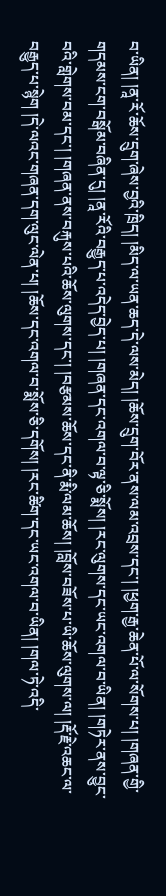བ་ཡིན། །ནཱ་རོ་ཆོས་དྲུག་ཞེས་བྱའི་ཁྲིད། །མིད་ལ་ཡན་ཆད་དེ་ལས་མེད། །ཆོས་དྲུག་བོར་ནས་ལམ་འབྲས་དང་། །ཕྱག་རྒྱ་ཆེན་པོ་ལ་སོགས་པ། །གཞན་གྱི་གདམས་ངག་བསྒོམ་བཞིན་དུ། །ནཱ་རོའི་བརྒྱུད་པ་འདེད་བྱེད་པ། །གཞན་དང་འགལ་བ་ལྟ་ཅི་སྨོས། །རང་ལུགས་དང་ཡང་འགལ་བ་ཡིན། །གཏེར་ནས་བྱུང་བའི་གླེགས་བམ་དང་། །གཞན་ནས་བརྐུས་པའི་ཆོས་ལུགས་དང་། །བརྩམས་ཆོས་དང་ནི་རྨི་ལམ་ཆོས། །བློས་བཟོས་པ་ཡི་ཆོས་ལུགས་ལ། །རྡོ་རྗེ་འཆང་ལ་བརྒྱུད་པ་སྙེག །དེ་ལའང་གཞན་དག་ལུང་ལེན་པ། །ཆོས་དང་འགལ་བ་སྨོས་ཅི་དགོས། །རང་ཚིག་དང་ཡང་འགལ་བ་ཡིན། །གལ་ཏེ་འདི་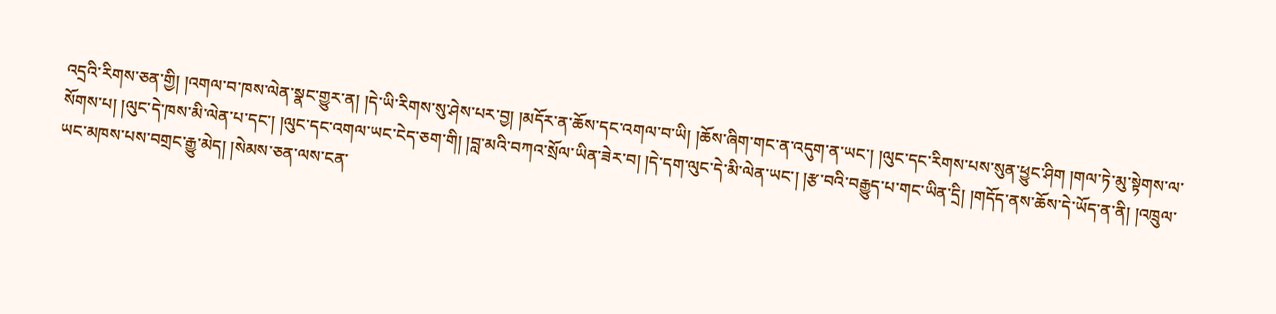འདྲའི་རིགས་ཅན་གྱི། །འགལ་བ་ཁས་ལེན་སྣང་གྱུར་ན། །དེ་ཡི་རིགས་སུ་ཤེས་པར་བྱ། །མདོར་ན་ཆོས་དང་འགལ་བ་ཡི། །ཆོས་ཞིག་གང་ན་འདུག་ན་ཡང་། །ལུང་དང་རིགས་པས་སུན་ཕྱུང་ཤིག །གལ་ཏེ་མུ་སྟེགས་ལ་སོགས་པ། །ལུང་དེ་ཁས་མི་ལེན་པ་དང་། །ལུང་དང་འགལ་ཡང་ངེད་ཅག་གི། །བླ་མའི་བཀའ་སྲོལ་ཡིན་ཟེར་བ། །དེ་དག་ལུང་དེ་མི་ལེན་ཡང་། །རྩ་བའི་བརྒྱུད་པ་གང་ཡིན་དྲི། །གདོད་ནས་ཆོས་དེ་ཡོད་ན་ནི། །འཁྲུལ་ཡང་མཁས་པས་བགྲང་རྒྱུ་མེད། །སེམས་ཅན་ལས་ངན་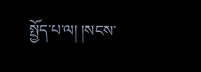སྤྱོད་པ་ལ། །སངས་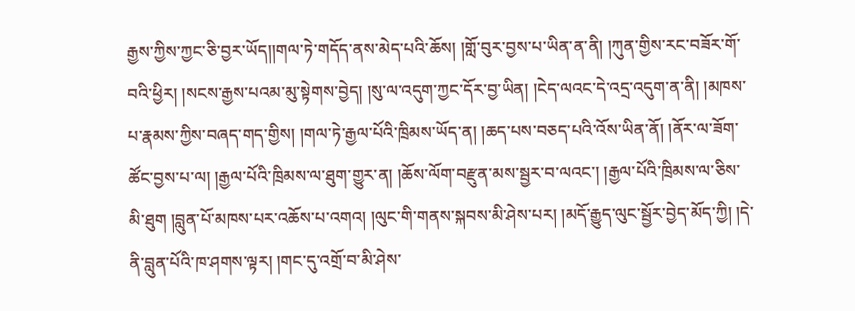རྒྱས་ཀྱིས་ཀྱང་ཅི་བྱར་ཡོད།།གལ་ཏེ་གདོད་ནས་མེད་པའི་ཆོས། །གློ་བུར་བྱས་པ་ཡིན་ན་ནི། །ཀུན་གྱིས་རང་བཟོར་གོ་བའི་ཕྱིར། །སངས་རྒྱས་པའམ་མུ་སྟེགས་བྱེད། །སུ་ལ་འདུག་ཀྱང་དོར་བྱ་ཡིན། །ངེད་ལའང་དེ་འདྲ་འདུག་ན་ནི། །མཁས་པ་རྣམས་ཀྱིས་བཞད་གད་གྱིས། །གལ་ཏེ་རྒྱལ་པོའི་ཁྲིམས་ཡོད་ན། །ཆད་པས་བཅད་པའི་འོས་ཡིན་ནོ། །ནོར་ལ་ཟོག་ཚོང་བྱས་པ་ལ། །རྒྱལ་པོའི་ཁྲིམས་ལ་ཐུག་གྱུར་ན། །ཆོས་ལོག་བརྫུན་མས་སྦྱར་བ་ལའང་། །རྒྱལ་པོའི་ཁྲིམས་ལ་ཅིས་མི་ཐུག །བླུན་པོ་མཁས་པར་འཆོས་པ་འགའ། །ལུང་གི་གནས་སྐབས་མི་ཤེས་པར། །མདོ་རྒྱུད་ལུང་སྦྱོར་བྱེད་མོད་ཀྱི། །དེ་ནི་བླུན་པོའི་ཁ་ཤགས་ལྟར། །གང་དུ་འགྲོ་བ་མི་ཤེས་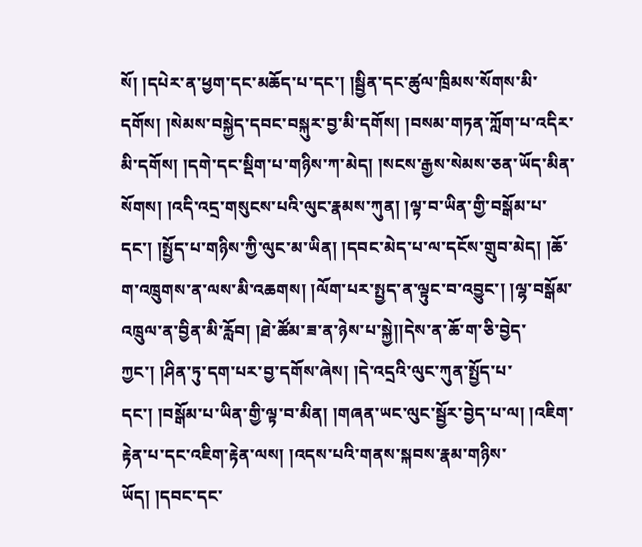སོ། །དཔེར་ན་ཕྱག་དང་མཆོད་པ་དང་། །སྦྱིན་དང་ཚུལ་ཁྲིམས་སོགས་མི་དགོས། །སེམས་བསྐྱེད་དབང་བསྐུར་བྱ་མི་དགོས། །བསམ་གཏན་ཀློག་པ་འདིར་མི་དགོས། །དགེ་དང་སྡིག་པ་གཉིས་ཀ་མེད། །སངས་རྒྱས་སེམས་ཅན་ཡོད་མིན་སོགས། །འདི་འདྲ་གསུངས་པའི་ལུང་རྣམས་ཀུན། །ལྟ་བ་ཡིན་གྱི་བསྒོམ་པ་དང་། །སྤྱོད་པ་གཉིས་ཀྱི་ལུང་མ་ཡིན། །དབང་མེད་པ་ལ་དངོས་གྲུབ་མེད། །ཆོ་ག་འཁྲུགས་ན་ལས་མི་འཆགས། །ལོག་པར་སྤྱད་ན་ལྟུང་བ་འབྱུང་། །ལྷ་བསྒོམ་འཁྲུལ་ན་བྱིན་མི་རློབ། །ཐེ་ཚོམ་ཟ་ན་ཉེས་པ་སྐྱེ།།དེས་ན་ཆོ་ག་ཅི་བྱེད་ཀྱང་། །ཤིན་ཏུ་དག་པར་བྱ་དགོས་ཞེས། །དེ་འདྲའི་ལུང་ཀུན་སྤྱོད་པ་དང་། །བསྒོམ་པ་ཡིན་གྱི་ལྟ་བ་མིན། །གཞན་ཡང་ལུང་སྦྱོར་བྱེད་པ་ལ། །འཇིག་རྟེན་པ་དང་འཇིག་རྟེན་ལས། །འདས་པའི་གནས་སྐབས་རྣམ་གཉིས་ཡོད། །དབང་དང་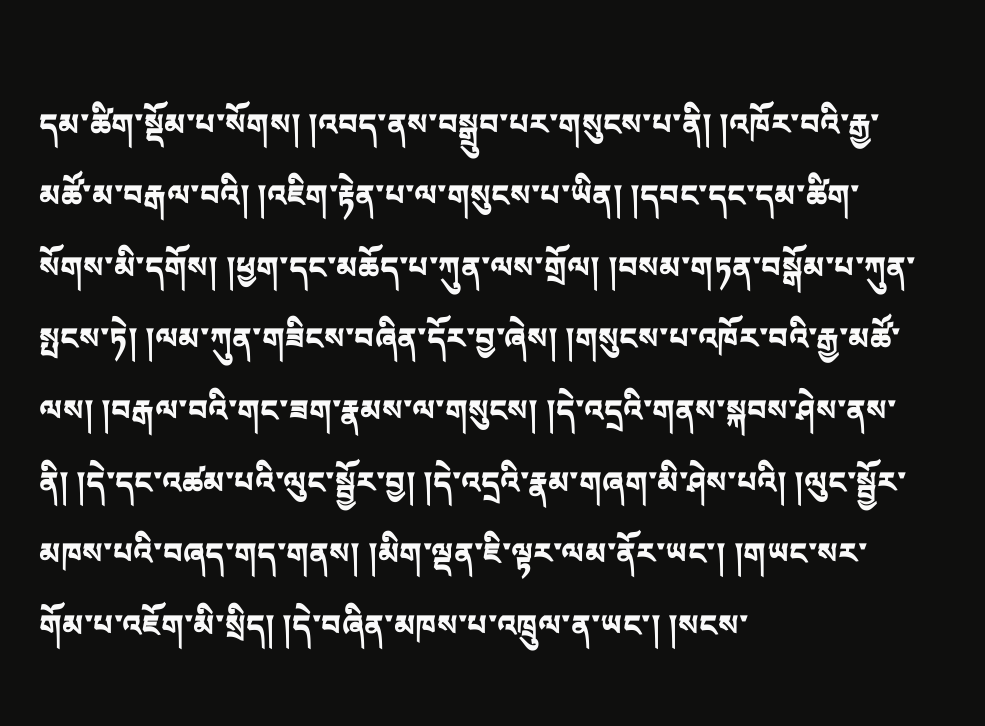དམ་ཚིག་སྡོམ་པ་སོགས། །འབད་ནས་བསྒྲུབ་པར་གསུངས་པ་ནི། །འཁོར་བའི་རྒྱ་མཚོ་མ་བརྒལ་བའི། །འཇིག་རྟེན་པ་ལ་གསུངས་པ་ཡིན། །དབང་དང་དམ་ཚིག་སོགས་མི་དགོས། །ཕྱག་དང་མཆོད་པ་ཀུན་ལས་གྲོལ། །བསམ་གཏན་བསྒོམ་པ་ཀུན་སྤངས་ཏེ། །ལམ་ཀུན་གཟིངས་བཞིན་དོར་བྱ་ཞེས། །གསུངས་པ་འཁོར་བའི་རྒྱ་མཚོ་ལས། །བརྒལ་བའི་གང་ཟག་རྣམས་ལ་གསུངས། །དེ་འདྲའི་གནས་སྐབས་ཤེས་ནས་ནི། །དེ་དང་འཚམ་པའི་ལུང་སྦྱོར་བྱ། །དེ་འདྲའི་རྣམ་གཞག་མི་ཤེས་པའི། །ལུང་སྦྱོར་མཁས་པའི་བཞད་གད་གནས། །མིག་ལྡན་ཇི་ལྟར་ལམ་ནོར་ཡང་། །གཡང་སར་གོམ་པ་འཇོག་མི་སྲིད། །དེ་བཞིན་མཁས་པ་འཁྲུལ་ན་ཡང་། །སངས་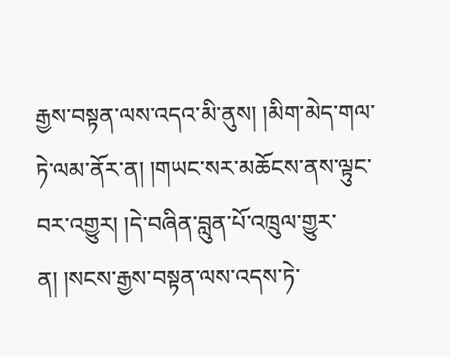རྒྱས་བསྟན་ལས་འདའ་མི་ནུས། །མིག་མེད་གལ་ཏེ་ལམ་ནོར་ན། །གཡང་སར་མཆོངས་ནས་ལྟུང་བར་འགྱུར། །དེ་བཞིན་བླུན་པོ་འཁྲུལ་གྱུར་ན། །སངས་རྒྱས་བསྟན་ལས་འདས་ཏེ་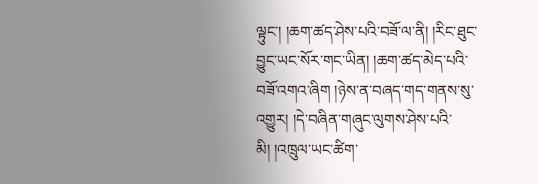ལྟུང་། །ཆག་ཚད་ཤེས་པའི་བཟོ་ལ་ནི། །རིང་ཐུང་བྱུང་ཡང་སོར་གང་ཡིན། །ཆག་ཚད་མེད་པའི་བཟོ་འགའ་ཞིག །ཉེས་ན་བཞད་གད་གནས་སུ་འགྱུར། །དེ་བཞིན་གཞུང་ལུགས་ཤེས་པའི་མི། །འཁྲུལ་ཡང་ཚིག་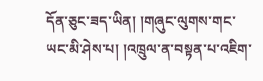དོན་ཅུང་ཟད་ཡིན། །གཞུང་ལུགས་གང་ཡང་མི་ཤེས་པ། །འཁྲུལ་ན་བསྟན་པ་འཇིག་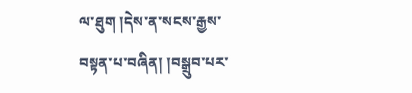ལ་ཐུག །དེས་ན་སངས་རྒྱས་བསྟན་པ་བཞིན། །བསྒྲུབ་པར་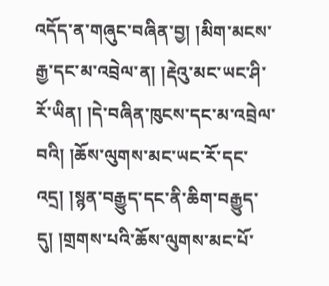འདོད་ན་གཞུང་བཞིན་བྱ། །མིག་མངས་རྒྱ་དང་མ་འབྲེལ་ན། །རྡེའུ་མང་ཡང་ཤི་རོ་ཡིན། །དེ་བཞིན་ཁུངས་དང་མ་འབྲེལ་བའི། །ཆོས་ལུགས་མང་ཡང་རོ་དང་འདྲ། །སྙན་བརྒྱུད་དང་ནི་ཆིག་བརྒྱུད་དུ། །གྲགས་པའི་ཆོས་ལུགས་མང་པོ་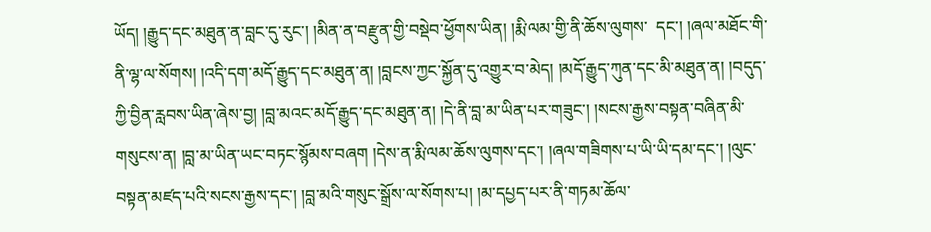ཡོད། །རྒྱུད་དང་མཐུན་ན་བླང་དུ་རུང་། །མིན་ན་བརྫུན་གྱི་བསྡེབ་ཕྱོགས་ཡིན། །རྨི་ལམ་གྱི་ནི་ཆོས་ལུགས་  དང་། །ཞལ་མཐོང་གི་ནི་ལྷ་ལ་སོགས། །འདི་དག་མདོ་རྒྱུད་དང་མཐུན་ན། །བླངས་ཀྱང་སྐྱོན་དུ་འགྱུར་བ་མེད། །མདོ་རྒྱུད་ཀུན་དང་མི་མཐུན་ན། །བདུད་ཀྱི་བྱིན་རླབས་ཡིན་ཞེས་བྱ། །བླ་མའང་མདོ་རྒྱུད་དང་མཐུན་ན། །དེ་ནི་བླ་མ་ཡིན་པར་གཟུང་། །སངས་རྒྱས་བསྟན་བཞིན་མི་གསུངས་ན། །བླ་མ་ཡིན་ཡང་བཏང་སྙོམས་བཞག །དེས་ན་རྨི་ལམ་ཆོས་ལུགས་དང་། །ཞལ་གཟིགས་པ་ཡི་ཡི་དམ་དང་། །ལུང་བསྟན་མཛད་པའི་སངས་རྒྱས་དང་། །བླ་མའི་གསུང་སྒྲོས་ལ་སོགས་པ། །མ་དཔྱད་པར་ནི་གཏམ་ཆོལ་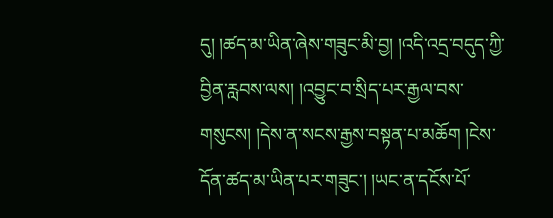དུ། །ཚད་མ་ཡིན་ཞེས་གཟུང་མི་བྱ། །འདི་འདྲ་བདུད་ཀྱི་བྱིན་རླབས་ལས། །འབྱུང་བ་སྲིད་པར་རྒྱལ་བས་གསུངས། །དེས་ན་སངས་རྒྱས་བསྟན་པ་མཆོག །ངེས་དོན་ཚད་མ་ཡིན་པར་གཟུང་། །ཡང་ན་དངོས་པོ་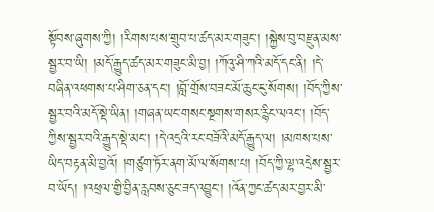སྟོབས་ཞུགས་ཀྱི། །རིགས་པས་གྲུབ་པ་ཚད་མར་གཟུང་། །སྐྱེས་བུ་བརྫུན་མས་སྦྱར་བ་ཡི། །མདོ་རྒྱུད་ཚད་མར་གཟུང་མི་བྱ། །ཀོའུ་ཤི་ཀའི་མདོ་དང་ནི། །དེ་བཞིན་འཕགས་པ་ཤིག་ཅན་དང་། །བློ་གྲོས་བཟང་མོ་ཆུང་ངུ་སོགས། །བོད་ཀྱིས་སྦྱར་བའི་མདོ་སྡེ་ཡིན། །གཞན་ཡང་གསང་སྔགས་གསར་རྙིང་ལའང་། །བོད་ཀྱིས་སྦྱར་བའི་རྒྱུད་སྡེ་མང་། །དེ་འདྲའི་རང་བཟོའི་མདོ་རྒྱུད་ལ། །མཁས་པས་ཡིད་བརྟན་མི་བྱའོ། །གཙུག་ཏོར་ནག་མོ་ལ་སོགས་པ། །བོད་ཀྱི་ལྷ་འདྲེས་སྦྱར་བ་ཡོད། །འཕྲལ་གྱི་བྱིན་རླབས་ཅུང་ཟད་འབྱུང་། །འོན་ཀྱང་ཚད་མར་བྱར་མི་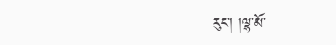རུང་། །ལྷ་མོ་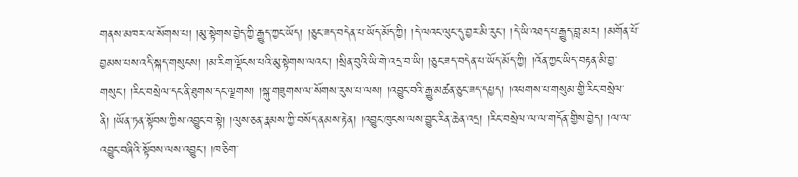གནས་མཁར་ལ་སོགས་པ། །མུ་སྟེགས་བྱེད་ཀྱི་རྒྱུད་ཀྱང་ཡོད། །ཅུང་ཟད་བདེན་པ་ཡོད་མོད་ཀྱི། །དེ་ལའང་ལུང་དུ་བྱར་མི་རུང་། །དེ་ཡི་འཐད་པ་རྒྱུད་བླ་མར། །མགོན་པོ་བྱམས་པས་འདི་སྐད་གསུངས། །མ་རིག་ལྡོངས་པའི་མུ་སྟེགས་ལའང་། །སྲིན་བུའི་ཡི་གེ་འདྲ་བ་ཡི། །ཅུང་ཟད་བདེན་པ་ཡོད་མོད་ཀྱི། །འོན་ཀྱང་ཡིད་བརྟན་མི་བྱ་གསུང་། །རིང་བསྲེལ་དང་ནི་ཐུགས་དང་ལྗགས། །སྐུ་གཟུགས་ལ་སོགས་རུས་པ་ལས། །འབྱུང་བའི་རྒྱུ་མཚན་ཅུང་ཟད་དཔྱད། །འཕགས་པ་གསུམ་གྱི་རིང་བསྲེལ་ནི། །ཡོན་ཏན་སྟོབས་ཀྱིས་འབྱུང་བ་སྟེ། །ལུས་ཅན་རྣམས་ཀྱི་བསོད་ནམས་རྟེན། །འབྱུང་ཁུངས་ལས་བྱུང་རིན་ཆེན་འདྲ། །རིང་བསྲེལ་ལ་ལ་གདོན་གྱིས་བྱེད། །ལ་ལ་འབྱུང་བཞིའི་སྟོབས་ལས་འབྱུང་། །ཁ་ཅིག་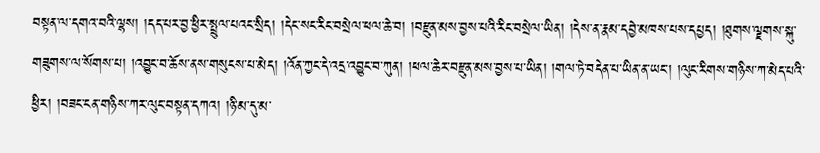བསྟན་ལ་དགའ་བའི་ལྷས། །དད་པར་བྱ་ཕྱིར་སྤྲུལ་པའང་སྲིད། །དེང་སང་རིང་བསྲེལ་ཕལ་ཆེ་བ། །བརྫུན་མས་བྱས་པའི་རིང་བསྲེལ་ཡིན། །དེས་ན་རྣམ་དབྱེ་མཁས་པས་དཔྱད། །ཐུགས་ལྗགས་སྐུ་གཟུགས་ལ་སོགས་པ། །འབྱུང་བ་ཆོས་ནས་གསུངས་པ་མེད། །འོན་ཀྱང་དེ་འདྲ་འབྱུང་བ་ཀུན། །ཕལ་ཆེར་བརྫུན་མས་བྱས་པ་ཡིན། །གལ་ཏེ་བདེན་པ་ཡིན་ན་ཡང་། །ལུང་རིགས་གཉིས་ཀ་མེད་པའི་ཕྱིར། །བཟང་ངན་གཉིས་ཀར་ལུང་བསྟན་དཀའ། །ཉི་མ་དུ་མ་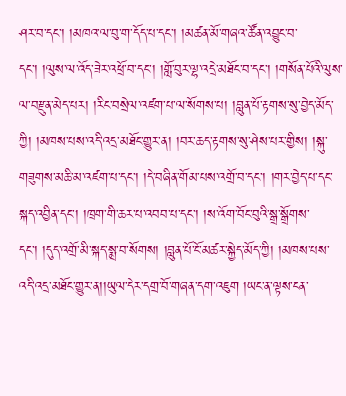ཤར་བ་དང་། །མཁའ་ལ་བུ་ག་དོད་པ་དང་། །མཚན་མོ་གཞའ་ཚོན་འབྱུང་བ་དང་། །ལུས་ལ་འོད་ཟེར་འཕྲོ་བ་དང་། །གློ་བུར་ལྷ་འདྲེ་མཐོང་བ་དང་། །གསོན་པོའི་ལུས་ལ་བརྫུན་མེད་པར། །རིང་བསྲེལ་འཛག་པ་ལ་སོགས་པ། །བླུན་པོ་རྟགས་སུ་བྱེད་མོད་ཀྱི། །མཁས་པས་འདི་འདྲ་མཐོང་གྱུར་ན། །བར་ཆད་རྟགས་སུ་ཤེས་པར་གྱིས། །སྐུ་གཟུགས་མཆི་མ་འཛག་པ་དང་། །དེ་བཞིན་གོམ་པས་འགྲོ་བ་དང་། །གར་བྱེད་པ་དང་སྐད་འབྱིན་དང་། །ཁྲག་གི་ཆར་པ་འབབ་པ་དང་། །ས་འོག་བོང་བུའི་སྒྲ་སྒྲོགས་དང་། །དུད་འགྲོ་མི་སྐད་སྨྲ་བ་སོགས། །བླུན་པོ་ངོ་མཚར་སྐྱེད་མོད་ཀྱི། །མཁས་པས་འདི་འདྲ་མཐོང་གྱུར་ན།།ཡུལ་དེར་དགྲ་བོ་གཞན་དག་འཇུག །ཡང་ན་ལྟས་ངན་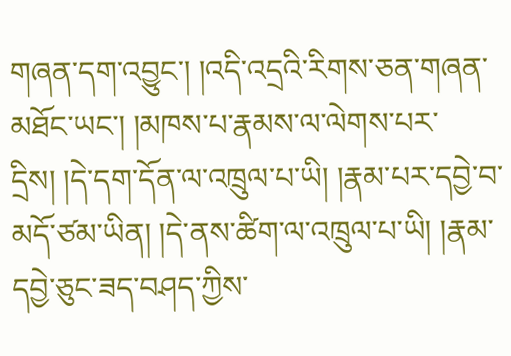གཞན་དག་འབྱུང་། །འདི་འདྲའི་རིགས་ཅན་གཞན་མཐོང་ཡང་། །མཁས་པ་རྣམས་ལ་ལེགས་པར་དྲིས། །དེ་དག་དོན་ལ་འཁྲུལ་པ་ཡི། །རྣམ་པར་དབྱེ་བ་མདོ་ཙམ་ཡིན། །དེ་ནས་ཚིག་ལ་འཁྲུལ་པ་ཡི། །རྣམ་དབྱེ་ཅུང་ཟད་བཤད་ཀྱིས་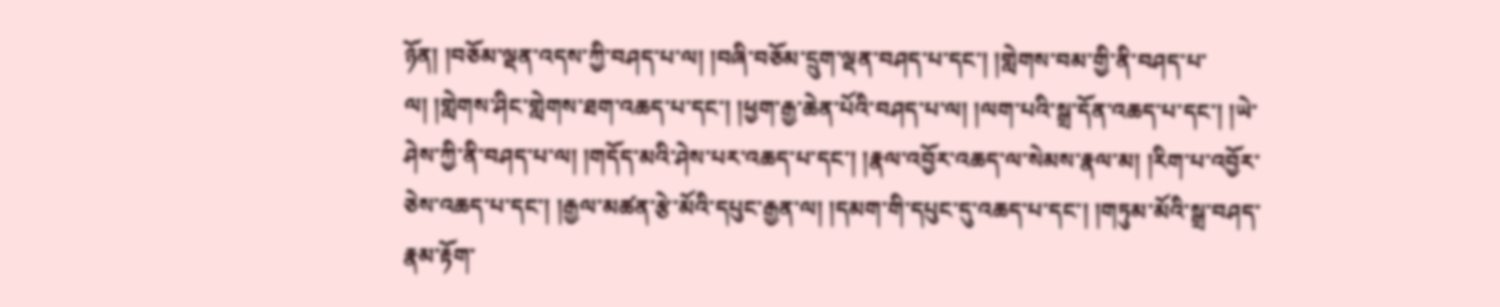ཉོན། །བཅོམ་ལྡན་འདས་ཀྱི་བཤད་པ་ལ། །བཞི་བཅོམ་དྲུག་ལྡན་བཤད་པ་དང་། །གླེགས་བམ་གྱི་ནི་བཤད་པ་ལ། །གླེགས་ཤིང་གླེགས་ཐག་འཆད་པ་དང་། །ཕྱག་རྒྱ་ཆེན་པོའི་བཤད་པ་ལ། །ལག་པའི་སྒྲ་དོན་འཆད་པ་དང་། །ཡེ་ཤེས་ཀྱི་ནི་བཤད་པ་ལ། །གདོད་མའི་ཤེས་པར་འཆད་པ་དང་། །རྣལ་འབྱོར་འཆད་ལ་སེམས་རྣལ་མ། །རིག་པ་འབྱོར་ཅེས་འཆད་པ་དང་། །རྒྱལ་མཚན་རྩེ་མོའི་དཔུང་རྒྱན་ལ། །དམག་གི་དཔུང་དུ་འཆད་པ་དང་། །གཏུམ་མོའི་སྒྲ་བཤད་རྣམ་རྟོག་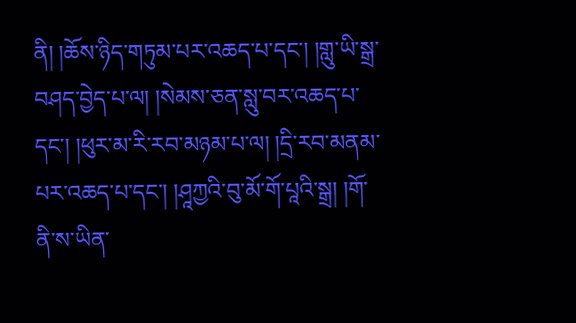ནི། །ཆོས་ཉིད་གཏུམ་པར་འཆད་པ་དང་། །གླུ་ཡི་སྒྲ་བཤད་བྱེད་པ་ལ། །སེམས་ཅན་སླུ་བར་འཆད་པ་དང་། །ཕུར་མ་རི་རབ་མཉམ་པ་ལ། །དྲི་རབ་མནམ་པར་འཆད་པ་དང་། །ཤཱཀྱའི་བུ་མོ་གོ་པཱའི་སྒྲ། །གོ་ནི་ས་ཡིན་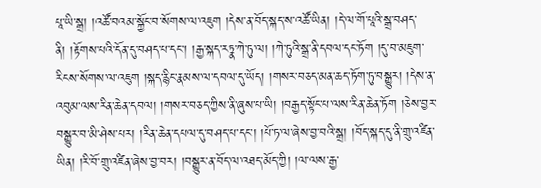པཱ་ཡི་སྒྲ། །འཚོ་བའམ་སྐྱོང་བ་སོགས་ལ་འཇུག །དེས་ན་བོད་སྐད་ས་འཚོ་ཡིན། །དེ་ལ་གོ་པཱའི་སྒྲ་བཤད་ནི། །རྟོགས་པའི་དོན་དུ་བཤད་པ་དང་། །རྒྱ་སྐད་རཏྣ་ཀེ་ཏུ་ལ། །ཀེ་ཏུའི་སྒྲ་ནི་དབལ་དང་ཏོག །དུ་བ་མཇུག་རིངས་སོགས་ལ་འཇུག །སྐད་རྙིང་རྣམས་ལ་དབལ་དུ་ཡོད། །གསར་བཅད་མན་ཆད་ཏོག་ཏུ་བསྒྱུར། །དེས་ན་འབུམ་ལས་རིན་ཆེན་དབལ། །གསར་བཅད་ཀྱིས་ནི་ཞུས་པ་ཡི། །བརྒྱད་སྟོང་པ་ལས་རིན་ཆེན་ཏོག །ཅེས་བྱར་བསྒྱུར་བ་མི་ཤེས་པར། །རིན་ཆེན་དཔལ་དུ་བཤད་པ་དང་། །པོ་ཏ་ལ་ཞེས་བྱ་བའི་སྒྲ། །བོད་སྐད་དུ་ནི་གྲུ་འཛིན་ཡིན། །རི་བོ་གྲུ་འཛིན་ཞེས་བྱ་བར། །བསྒྱུར་ན་བོད་ལ་འཐད་མོད་ཀྱི། །ལ་ལས་རྒྱ་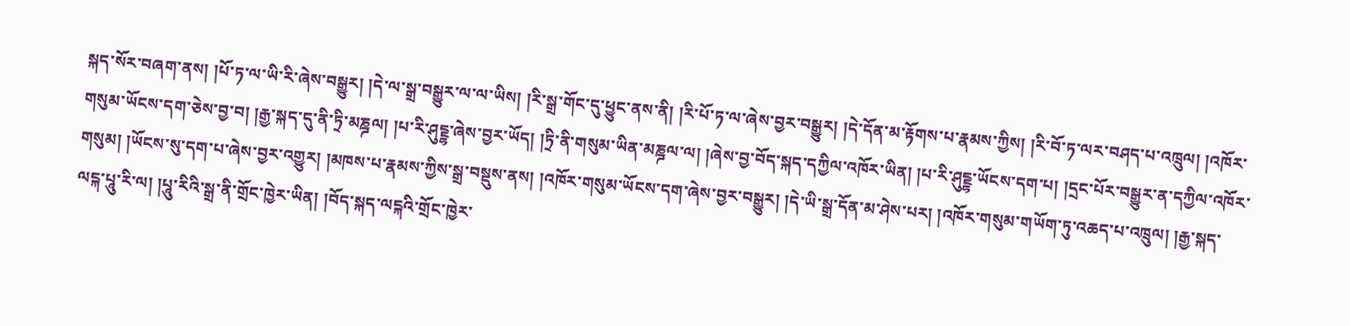སྐད་སོར་བཞག་ནས། །པོ་ཏ་ལ་ཡི་རི་ཞེས་བསྒྱུར། །དེ་ལ་སྒྲ་བསྒྱུར་ལ་ལ་ཡིས། །རི་སྒྲ་གོང་དུ་ཕྱུང་ནས་ནི། །རི་པོ་ཏ་ལ་ཞེས་བྱར་བསྒྱུར། །དེ་དོན་མ་རྟོགས་པ་རྣམས་ཀྱིས། །རི་བོ་ཏ་ལར་བཤད་པ་འཁྲུལ། །འཁོར་གསུམ་ཡོངས་དག་ཅེས་བྱ་བ། །རྒྱ་སྐད་དུ་ནི་ཏྲི་མཎྜལ། །པ་རི་ཤུངྔྷ་ཞེས་བྱར་ཡོད། །ཏྲི་ནི་གསུམ་ཡིན་མཎྜལ་ལ། །ཞེས་བྱ་བོད་སྐད་དཀྱིལ་འཁོར་ཡིན། །པ་རི་ཤུངྔྷ་ཡོངས་དག་པ། །དྲང་པོར་བསྒྱུར་ན་དཀྱིལ་འཁོར་གསུམ། །ཡོངས་སུ་དག་པ་ཞེས་བྱར་འགྱུར། །མཁས་པ་རྣམས་ཀྱིས་སྒྲ་བསྡུས་ནས། །འཁོར་གསུམ་ཡོངས་དག་ཞེས་བྱར་བསྒྱུར། །དེ་ཡི་སྒྲ་དོན་མ་ཤེས་པར། །འཁོར་གསུམ་གཡོག་ཏུ་འཆད་པ་འཁྲུལ། །རྒྱ་སྐད་ལངྐ་པཱུ་རི་ལ། །པཱུ་རིའི་སྒྲ་ནི་གྲོང་ཁྱེར་ཡིན། །བོད་སྐད་ལངྐའི་གྲོང་ཁྱེར་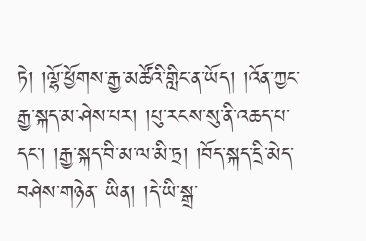ཏེ། །ལྷོ་ཕྱོགས་རྒྱ་མཚོའི་གླིང་ན་ཡོད། །འོན་ཀྱང་རྒྱ་སྐད་མ་ཤེས་པར། །པུ་རངས་སུ་ནི་འཆད་པ་དང་། །རྒྱ་སྐད་བི་མ་ལ་མི་ཏྲ། །བོད་སྐད་དྲི་མེད་བཤེས་གཉེན་ ཡིན། །དེ་ཡི་སྒྲ་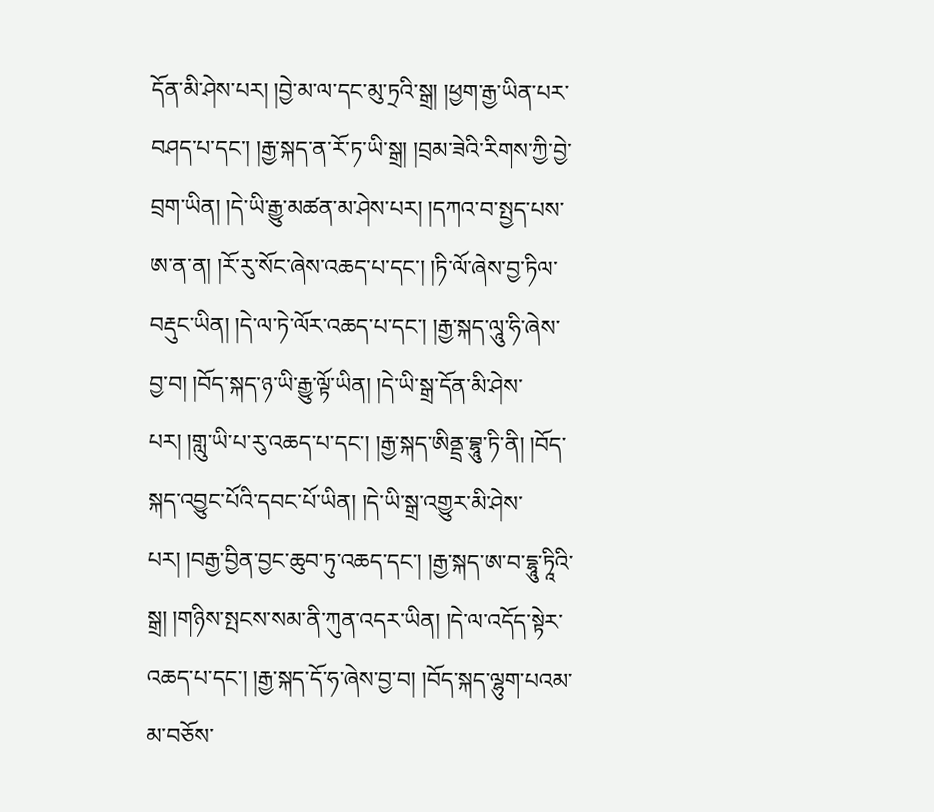དོན་མི་ཤེས་པར། །བྱེ་མ་ལ་དང་མུ་ཏྲའི་སྒྲ། །ཕྱག་རྒྱ་ཡིན་པར་བཤད་པ་དང་། །རྒྱ་སྐད་ན་རོ་ཏ་ཡི་སྒྲ། །བྲམ་ཟེའི་རིགས་ཀྱི་བྱེ་བྲག་ཡིན། །དེ་ཡི་རྒྱུ་མཚན་མ་ཤེས་པར། །དཀའ་བ་སྤྱད་པས་ཨ་ན་ན། །རོ་རུ་སོང་ཞེས་འཆད་པ་དང་། །ཏི་ལོ་ཞེས་བྱ་ཏིལ་བརྡུང་ཡིན། །དེ་ལ་ཏེ་ལོར་འཆད་པ་དང་། །རྒྱ་སྐད་ལཱུ་ཧི་ཞེས་བྱ་བ། །བོད་སྐད་ཉ་ཡི་རྒྱུ་ལྟོ་ཡིན། །དེ་ཡི་སྒྲ་དོན་མི་ཤེས་པར། །གླུ་ཡི་པ་རུ་འཆད་པ་དང་། །རྒྱ་སྐད་ཨིནྡྲ་བྷཱུ་ཏི་ནི། །བོད་སྐད་འབྱུང་པོའི་དབང་པོ་ཡིན། །དེ་ཡི་སྒྲ་འགྱུར་མི་ཤེས་པར། །བརྒྱ་བྱིན་བྱང་ཆུབ་ཏུ་འཆད་དང་། །རྒྱ་སྐད་ཨ་བ་དྷཱུ་ཏཱིའི་སྒྲ། །གཉིས་སྤངས་སམ་ནི་ཀུན་འདར་ཡིན། །དེ་ལ་འདོད་སྟེར་འཆད་པ་དང་། །རྒྱ་སྐད་དོ་ཧ་ཞེས་བྱ་བ། །བོད་སྐད་ལྷུག་པའམ་མ་བཅོས་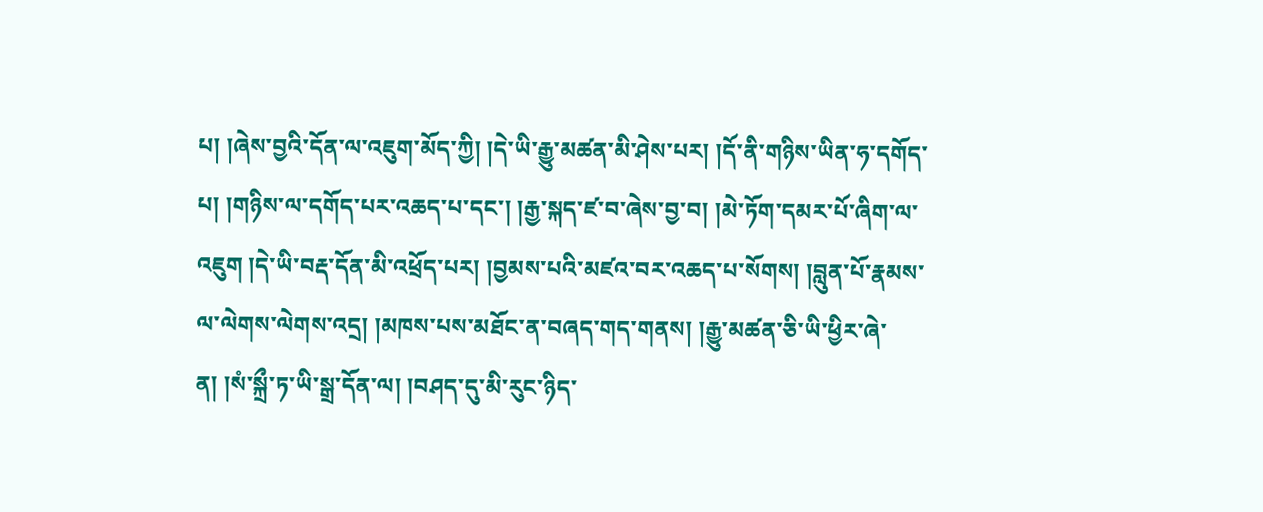པ། །ཞེས་བྱའི་དོན་ལ་འཇུག་མོད་ཀྱི། །དེ་ཡི་རྒྱུ་མཚན་མི་ཤེས་པར། །དོ་ནི་གཉིས་ཡིན་ཧ་དགོད་པ། །གཉིས་ལ་དགོད་པར་འཆད་པ་དང་། །རྒྱ་སྐད་ཛ་བ་ཞེས་བྱ་བ། །མེ་ཏོག་དམར་པོ་ཞིག་ལ་འཇུག །དེ་ཡི་བརྡ་དོན་མི་འཕྲོད་པར། །བྱམས་པའི་མཛའ་བར་འཆད་པ་སོགས། །བླུན་པོ་རྣམས་ལ་ལེགས་ལེགས་འདྲ། །མཁས་པས་མཐོང་ན་བཞད་གད་གནས། །རྒྱུ་མཚན་ཅི་ཡི་ཕྱིར་ཞེ་ན། །སཾ་སྐྲྀ་ཏ་ཡི་སྒྲ་དོན་ལ། །བཤད་དུ་མི་རུང་ཉིད་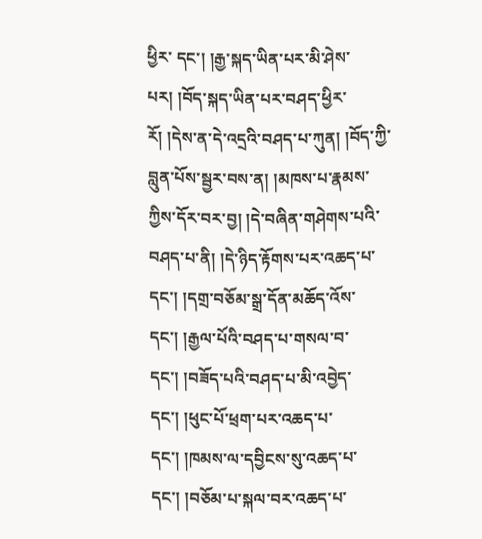ཕྱིར་ དང་། །རྒྱ་སྐད་ཡིན་པར་མི་ཤེས་པར། །བོད་སྐད་ཡིན་པར་བཤད་ཕྱིར་རོ། །དེས་ན་དེ་འདྲའི་བཤད་པ་ཀུན། །བོད་ཀྱི་བླུན་པོས་སྦྱར་བས་ན། །མཁས་པ་རྣམས་ཀྱིས་དོར་བར་བྱ། །དེ་བཞིན་གཤེགས་པའི་བཤད་པ་ནི། །དེ་ཉིད་རྟོགས་པར་འཆད་པ་དང་། །དགྲ་བཅོམ་སྒྲ་དོན་མཆོད་འོས་དང་། །རྒྱལ་པོའི་བཤད་པ་གསལ་བ་དང་། །བཟོད་པའི་བཤད་པ་མི་འབྱེད་དང་། །ཕུང་པོ་ཕྲག་པར་འཆད་པ་དང་། །ཁམས་ལ་དབྱིངས་སུ་འཆད་པ་དང་། །བཅོམ་པ་སྐལ་བར་འཆད་པ་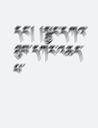དང་། །སྦྱང་དཀའ་ཐུབ་དཀར་འཆད་པ་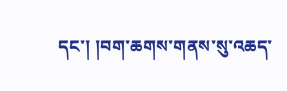དང་། །བག་ཆགས་གནས་སུ་འཆད་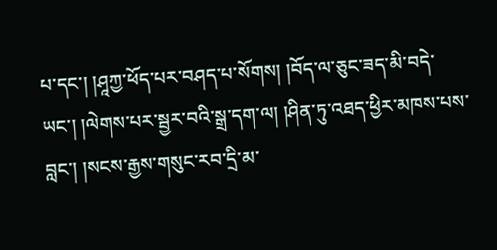པ་དང་། །ཤཱཀྱ་ཕོད་པར་བཤད་པ་སོགས། །བོད་ལ་ཅུང་ཟད་མི་བདེ་ཡང་། །ལེགས་པར་སྦྱར་བའི་སྒྲ་དག་ལ། །ཤིན་ཏུ་འཐད་ཕྱིར་མཁས་པས་བླང་། །སངས་རྒྱས་གསུང་རབ་དྲི་མ་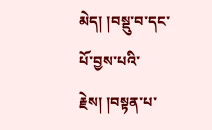མེད། །བསྡུ་བ་དང་པོ་བྱས་པའི་རྗེས། །བསྟན་པ་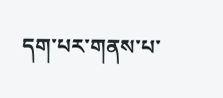དག་པར་གནས་པ་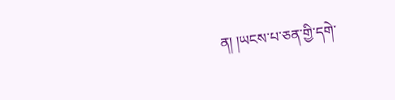ན། །ཡངས་པ་ཅན་གྱི་དགེ་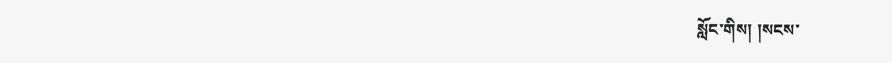སློང་གིས། །སངས་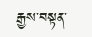རྒྱས་བསྟན་